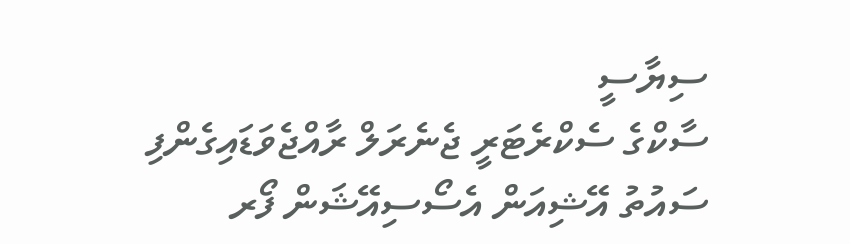ސިޔާސީ
ސާކްގެ ސެކްރެޓަރީ ޖެނެރަލް ރާއްޖެވަޑައިގެންފި
ސައުތު އޭޝިއަން އެސޯސިއޭޝަން ފޯރ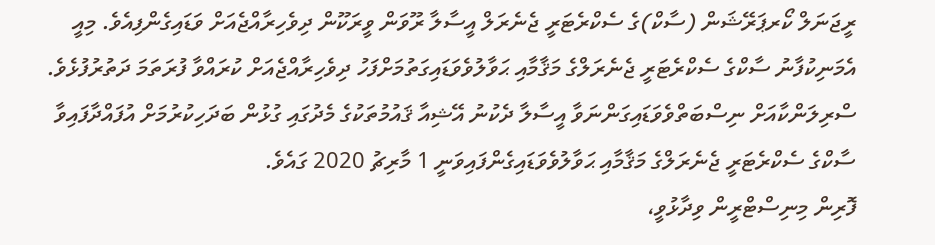ރީޖަނަލް ކޯރޕަރޭޝަން (ސާކް)ގެ ސެކްރެޓަރީ ޖެނެރަލް އީސާލާ ރޫވަން ވީރަކޫން ދިވެހިރާއްޖެއަށް ވަޑައިގެންފިއެވެ. މިއީ އެމަނިކުފާނު ސާކްގެ ސެކްރެޓަރީ ޖެނެރަލްގެ މަޤާމާއި ޙަވާލުވެވަޑައިގަތުމަށްފަހު ދިވެހިރާއްޖެއަށް ކުރައްވާ ފުރަތަމަ ދަތުރުފުޅެވެ.
ސްރިލަންކާއަށް ނިސްބަތްވެވަޑައިގަންނަވާ އީސާލާ ދެކުނު އޭޝިއާ ޤައުމުތަކުގެ މެދުގައި ގުޅުން ބަދަހިކުރުމަށް އުފައްދާފައިވާ ސާކްގެ ސެކްރެޓަރީ ޖެނެރަލްގެ މަޤާމާއި ޙަވާލުވެވަޑައިގެންފައިވަނީ 1 މާރިޗު 2020 ގައެވެ.
ފޮރިން މިނިސްޓްރީން ވިދާޅުވީ،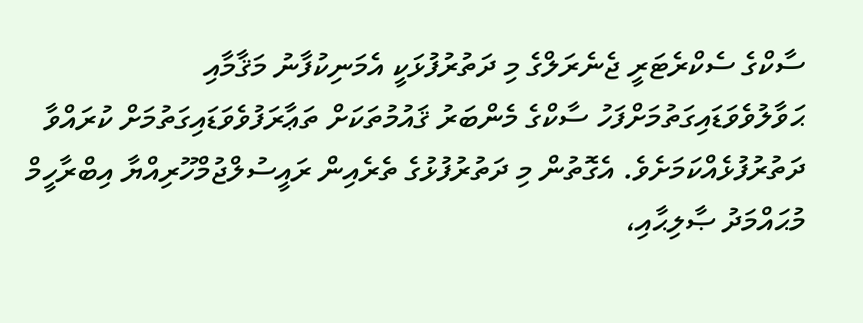ސާކްގެ ސެކްރެޓަރީ ޖެނެރަލްގެ މި ދަތުރުފުޅަކީ އެމަނިކުފާނު މަޤާމާއި ޙަވާލުވެވަޑައިގަތުމަށްފަހު ސާކްގެ މެންބަރު ޤައުމުތަކަށް ތަޢާރަފުވެވަޑައިގަތުމަށް ކުރައްވާ ދަތުރުފުޅެއްކަމަށެވެ. އެގޮތުން މި ދަތުރުފުޅުގެ ތެރެއިން ރައީސުލްޖުމްހޫރިއްޔާ އިބްރާހީމް މުޙައްމަދު ޞާލިޙާއި،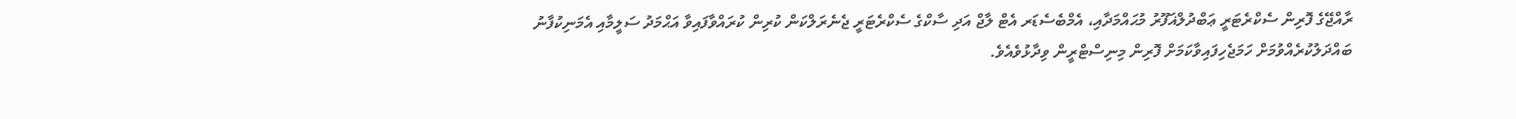ރާއްޖޭގެ ފޮރިން ސެކްރެޓަރީ ޢަބްދުލްޣަފޫރު މުޙައްމަދާއި، އެމްބެސެޑަރ އެޓް ލާޖް އަދި ސާކްގެ ސެކްރެޓަރީ ޖެނެރަލްކަން ކުރިން ކުރައްވާފައިވާ އަޙްމަދު ސަލީމާއި އެމަނިކުފާނު ބައްދަލުކުރެއްވުމަށް ހަމަޖެހިފައިވާކަމަށް ފޮރިން މިނިސްޓްރީން ވިދާޅުވެއެވެ.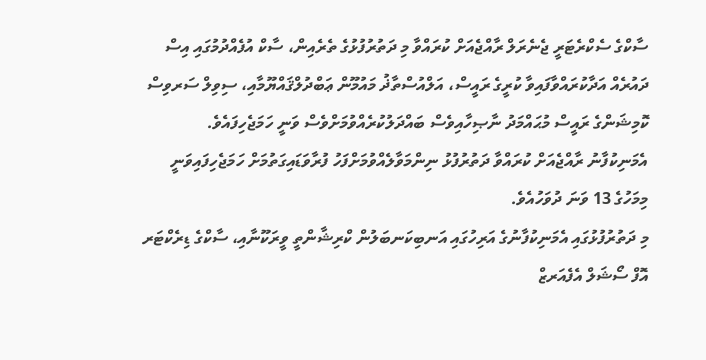ސާކްގެ ސެކްރެޓަރީ ޖެނެރަލް ރާއްޖެއަށް ކުރައްވާ މި ދަތުރުފުޅުގެ ތެރެއިން، ސާކް އުފެއްދުމުގައި އިސް ދައުރެއް އަދާކުރައްވާފައިވާ ކުރީގެ ރައީސް، އަލްއުސްތާޛު މައުމޫން ޢަބްދުލްޤައްޔޫމާއި، ސިވިލް ސަރވިސް ކޮމިޝަންގެ ރައީސް މުޙައްމަދު ނާޞިހާއިވެސް ބައްދަލުކުރެއްވުމަށްވެސް ވަނީ ހަމަޖެހިފައެވެ. އެމަނިކުފާނު ރާއްޖެއަށް ކުރައްވާ ދަތުރުފުޅު ނިންމަވާލެއްވުމަށްފަހު ފުރާވަޑައިގަތުމަށް ހަމަޖެހިފައިވަނީ މިމަހުގެ 13 ވަނަ ދުވަހުއެވެ.
މި ދަތުރުފުޅުގައި އެމަނިކުފާނުގެ އަރިހުގައި އަނބިކަނބަލުން ކްރިޝާންތީ ވީރަކޫނާއި، ސާކްގެ ޑިރެކްޓަރ އޮފް ސޯޝަލް އެފެއަރޒް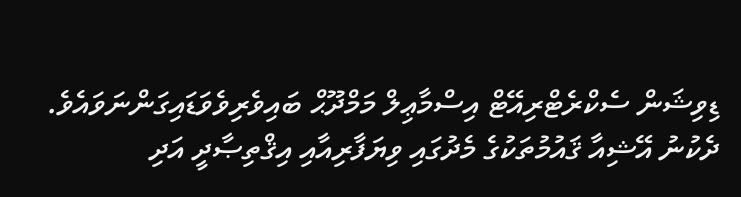ޑިވިޝަން ސެކްރެޓްރިއޭޓް އިސްމާޢިލް މަމްދޫޙް ބައިވެރިވެވަޑައިގަންނަވައެވެ.
ދެކުނު އޭޝިއާ ޤައުމުތަކުގެ މެދުގައި ވިޔަފާރިއާއި އިޤްތިޞާދީ އަދި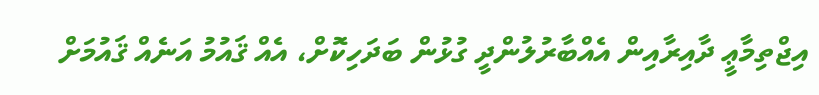އިޖްތިމާޢީ ދާއިރާއިން އެއްބާރުލުންދީ ގުޅުން ބަދަހިކޮށް، އެއް ޤައުމު އަނެއް ޤައުމަށް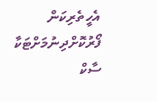އެހީތެރިކަން ފޯރުކޮށްދިނުމަށްޓަކާ ސާކް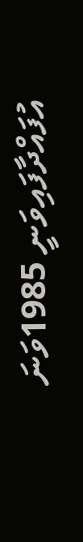އުފައްދާފައިވަނީ 1985ވަނަ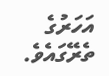އަހަރުގެ ތެރޭގައެވެ.